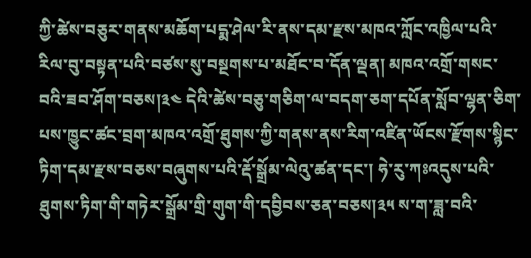ཀྱི་ཚེས་བཅུར་གནས་མཆོག་པདྨ་ཤེལ་རི་ནས་དམ་རྫས་མཁའ་ཀློང་འཁྱིལ་པའི་རིལ་བུ་བསྟན་པའི་བཙས་སུ་བསྔགས་པ་མཐོང་བ་དོན་ལྡན། མཁའ་འགྲོ་གསང་བའི་ཟབ་ཤོག་བཅས།༣༤ དེའི་ཚེས་བཅུ་གཅིག་ལ་བདག་ཅག་དཔོན་སློབ་ལྷན་ཅིག་པས་ཁྱུང་ཚང་བྲག་མཁའ་འགྲོ་ཐུགས་ཀྱི་གནས་ནས་རིག་འཛིན་ཡོངས་རྫོགས་སྙིང་ཏིག་དམ་རྫས་བཅས་བཞུགས་པའི་རྡོ་སྒྲོམ་ལེའུ་ཚན་དང་། ཧེ་རུ་ཀཿའདུས་པའི་ཐུགས་ཏིག་གི་གཏེར་སྒྲོམ་གྲི་གུག་གི་དབྱིབས་ཅན་བཅས།༣༥ ས་ག་ཟླ་བའི་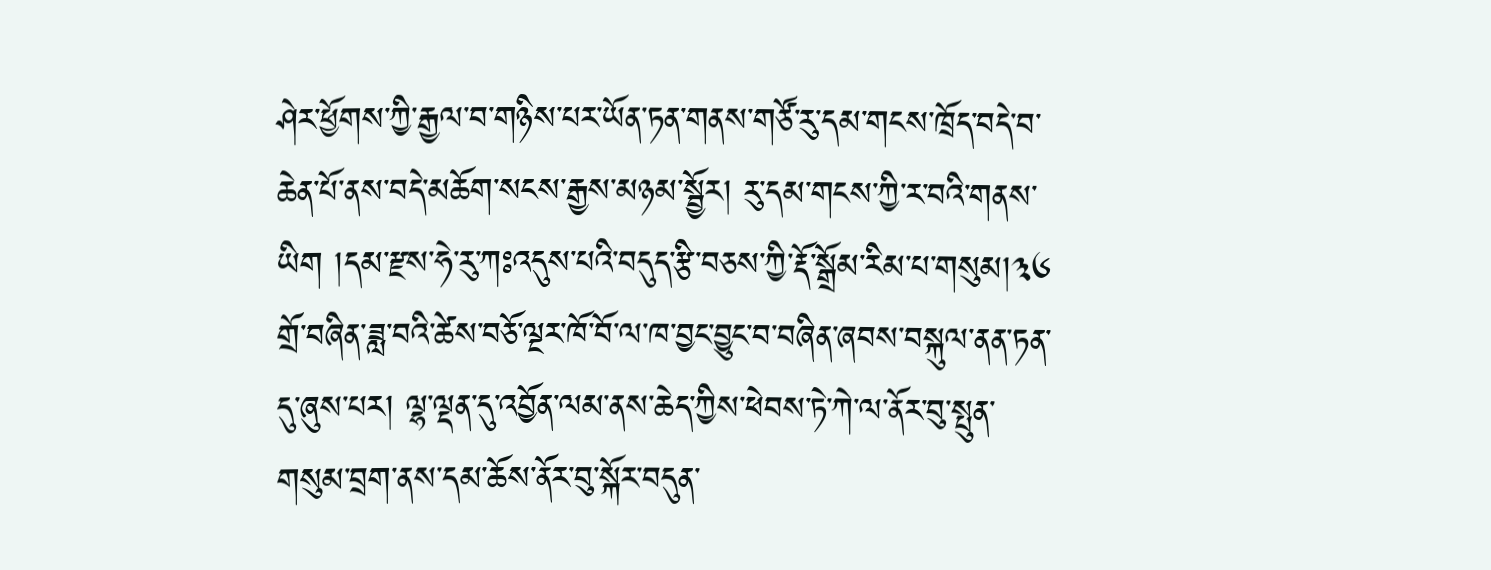ཤེར་ཕྱོགས་ཀྱི་རྒྱལ་བ་གཉིས་པར་ཡོན་ཏན་གནས་གཙོ་རུ་དམ་གངས་ཁྲོད་བདེ་བ་ཆེན་པོ་ནས་བདེ་མཆོག་སངས་རྒྱས་མཉམ་སྦྱོར། རུ་དམ་གངས་ཀྱི་ར་བའི་གནས་ཡིག །དམ་རྫས་ཧེ་རུ་ཀཿའདུས་པའི་བདུད་རྩི་བཅས་ཀྱི་རྡོ་སྒྲོམ་རིམ་པ་གསུམ།༣༦ གྲོ་བཞིན་ཟླ་བའི་ཚེས་བཅོ་ལྔར་ཁོ་བོ་ལ་ཁ་བྱང་བྱུང་བ་བཞིན་ཞབས་བསྐུལ་ནན་ཏན་དུ་ཞུས་པར། ལྷ་ལྡན་དུ་འབྱོན་ལམ་ནས་ཆེད་ཀྱིས་ཕེབས་ཏེ་ཀེ་ལ་ནོར་བུ་སྤུན་གསུམ་བྲག་ནས་དམ་ཆོས་ནོར་བུ་སྐོར་བདུན་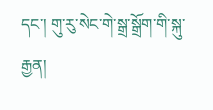དང་། གུ་རུ་སེང་གེ་སྒྲ་སྒྲོག་གི་སྐུ་རྒྱན།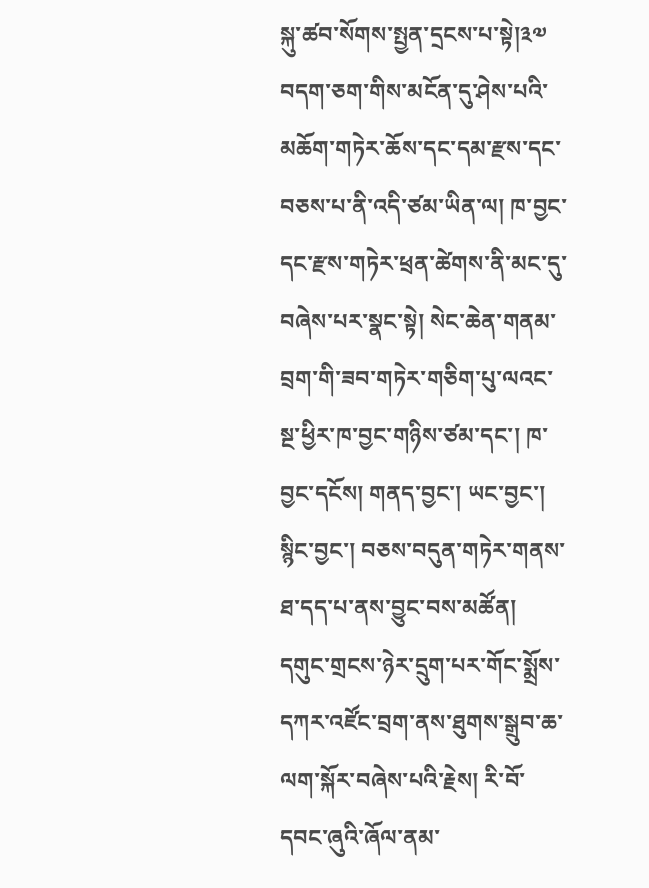སྐུ་ཚབ་སོགས་སྤྱན་དྲངས་པ་སྟེ།༣༧ བདག་ཅག་གིས་མངོན་དུ་ཤེས་པའི་མཆོག་གཏེར་ཆོས་དང་དམ་རྫས་དང་བཅས་པ་ནི་འདི་ཙམ་ཡིན་ལ། ཁ་བྱང་དང་རྫས་གཏེར་ཕྲན་ཚེགས་ནི་མང་དུ་བཞེས་པར་སྣང་སྟེ། སེང་ཆེན་གནམ་བྲག་གི་ཟབ་གཏེར་གཅིག་པུ་ལའང་སྔ་ཕྱིར་ཁ་བྱང་གཉིས་ཙམ་དང་། ཁ་བྱང་དངོས། གནད་བྱང་། ཡང་བྱང་། སྙིང་བྱང་། བཅས་བདུན་གཏེར་གནས་ཐ་དད་པ་ནས་བྱུང་བས་མཚོན། དགུང་གྲངས་ཉེར་དྲུག་པར་གོང་སྨྲོས་དཀར་འཛོང་བྲག་ནས་ཐུགས་སྒྲུབ་ཆ་ལག་སྐོར་བཞེས་པའི་རྗེས། རི་བོ་དབང་ཞུའི་ཞོལ་ནམ་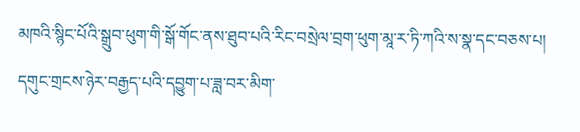མཁའི་སྙིང་པོའི་སྒྲུབ་ཕུག་གི་སྒོ་གོང་ནས་ཐུབ་པའི་རིང་བསྲེལ་བྲག་ཕུག་མཱ་ར་ཏི་ཀའི་ས་སྣ་དང་བཅས་པ། དགུང་གྲངས་ཉེར་བརྒྱད་པའི་དབྱུག་པ་ཟླ་བར་མིག་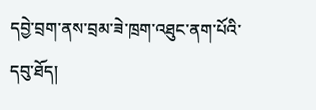དབྱེ་བྲག་ནས་བྲམ་ཟེ་ཁྲག་འཐུང་ནག་པོའི་དབུ་ཐོད།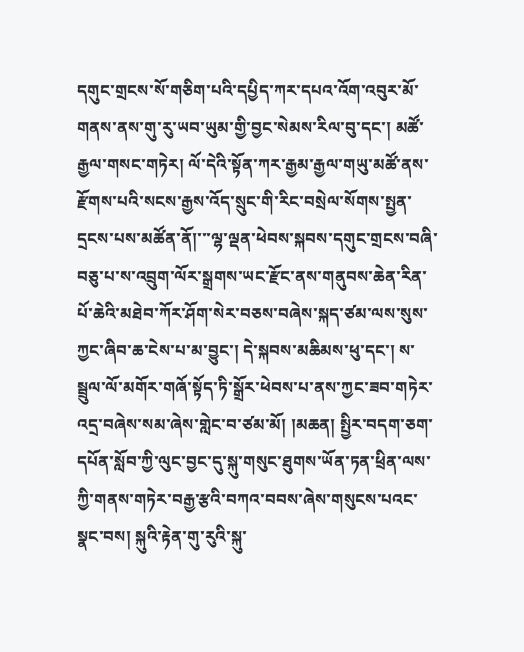དགུང་གྲངས་སོ་གཅིག་པའི་དཔྱིད་ཀར་དཔའ་འོག་འབུར་མོ་གནས་ནས་གུ་རུ་ཡབ་ཡུམ་གྱི་བྱང་སེམས་རིལ་བུ་དང་། མཚོ་རྒྱལ་གསང་གཏེར། ལོ་དེའི་སྟོན་ཀར་རྒྱམ་རྒྱལ་གཡུ་མཚོ་ནས་རྫོགས་པའི་སངས་རྒྱས་འོད་སྲུང་གི་རིང་བསྲེལ་སོགས་སྤྱན་དྲངས་པས་མཚོན་ནོ།་་་ལྷ་ལྡན་ཕེབས་སྐབས་དགུང་གྲངས་བཞི་བཅུ་པ་ས་འབྲུག་ལོར་སྒྲགས་ཡང་རྫོང་ནས་གནུབས་ཆེན་རིན་པོ་ཆེའི་མཐེབ་ཀོར་ཤོག་སེར་བཅས་བཞེས་སྐད་ཙམ་ལས་སུས་ཀྱང་ཞིབ་ཆ་ངེས་པ་མ་བྱུང་། དེ་སྐབས་མཆིམས་ཕུ་དང་། ས་སྦྲུལ་ལོ་མགོར་གཞོ་སྟོད་ཏི་སྒྲོར་ཕེབས་པ་ནས་ཀྱང་ཟབ་གཏེར་འདྲ་བཞེས་སམ་ཞེས་གླེང་བ་ཙམ་མོ། །མཆན། སྤྱིར་བདག་ཅག་དཔོན་སློབ་ཀྱི་ལུང་བྱང་དུ་སྐུ་གསུང་ཐུགས་ཡོན་ཏན་ཕྲིན་ལས་ཀྱི་གནས་གཏེར་བརྒྱ་རྩའི་བཀའ་བབས་ཞེས་གསུངས་པའང་སྣང་བས། སྐུའི་རྟེན་གུ་རུའི་སྐུ་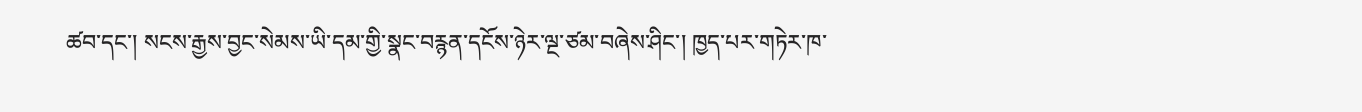ཚབ་དང་། སངས་རྒྱས་བྱང་སེམས་ཡི་དམ་གྱི་སྣང་བརྙན་དངོས་ཉེར་ལྔ་ཙམ་བཞེས་ཤིང་། ཁྱད་པར་གཏེར་ཁ་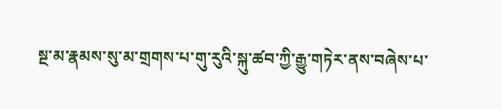སྔ་མ་རྣམས་སུ་མ་གྲགས་པ་གུ་རུའི་སྐུ་ཚབ་ཀྱི་རྒྱུ་གཏེར་ནས་བཞེས་པ་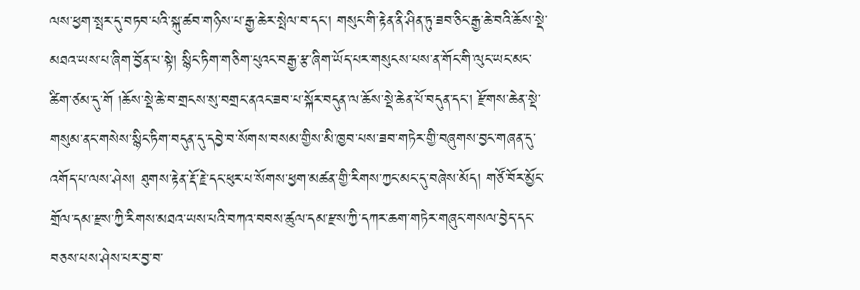ལས་ཕྱག་སྤར་དུ་བཏབ་པའི་སྐུ་ཚབ་གཉིས་པ་རྒྱ་ཆེར་སྤེལ་བ་དང་། གསུང་གི་རྟེན་ནི་ཤིན་ཏུ་ཟབ་ཅིང་རྒྱ་ཆེ་བའི་ཆོས་སྡེ་མཐའ་ཡས་པ་ཞིག་བྱོན་པ་སྟེ། སྙིང་ཏིག་གཅིག་པུའང་བརྒྱ་རྩ་ཞིག་ཡོད་པར་གསུངས་པས་ན་གོང་གི་ལུང་ཡང་མང་ཚིག་ཙམ་དུ་གོ །ཆོས་སྡེ་ཆེ་བ་གྲངས་སུ་བགྲང་ནའང་ཟབ་པ་སྐོར་བདུན་ལ་ཆོས་སྡེ་ཆེན་པོ་བདུན་དང་། རྫོགས་ཆེན་སྡེ་གསུམ་ནང་གསེས་སྙིང་ཏིག་བདུན་དུ་དབྱེ་བ་སོགས་བསམ་གྱིས་མི་ཁྱབ་པས་ཟབ་གཏེར་གྱི་བཞུགས་བྱང་གཞན་དུ་འགོད་པ་ལས་ཤེས། ཐུགས་རྟེན་རྡོ་རྗེ་དང་ཕུར་པ་སོགས་ཕྱག་མཚན་གྱི་རིགས་ཀྱང་མང་དུ་བཞེས་མོད། གཙོ་བོར་མྱོང་གྲོལ་དམ་རྫས་ཀྱི་རིགས་མཐའ་ཡས་པའི་བཀའ་བབས་ཚུལ་དམ་རྫས་ཀྱི་དཀར་ཆག་གཏེར་གཞུང་གསལ་བྱེད་དང་བཅས་པས་ཤེས་པར་བྱ་བ་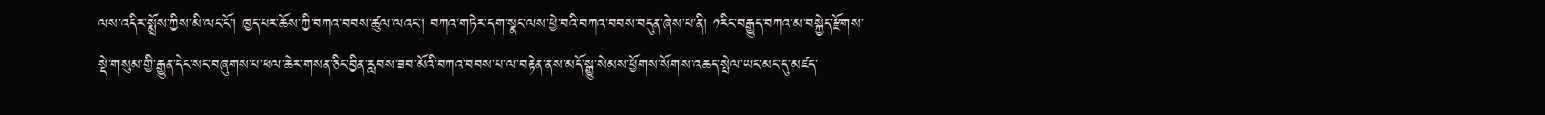ལས་འདིར་སྨྲོས་ཀྱིས་མི་ལང་ངོ་། ཁྱད་པར་ཆོས་ཀྱི་བཀའ་བབས་ཚུལ་ལའང་། བཀའ་གཏེར་དག་སྣང་ལས་ཕྱེ་བའི་བཀའ་བབས་བདུན་ཞེས་པ་ནི། ༡རིང་བརྒྱུད་བཀའ་མ་བསྐྱེད་རྫོགས་སྡེ་གསུམ་གྱི་རྒྱུན་དེང་སང་བཞུགས་པ་ཕལ་ཆེར་གསན་ཅིང་བྱིན་རླབས་ཟབ་མོའི་བཀའ་བབས་པ་ལ་བརྟེན་ནས་མདོ་སྒྱུ་སེམས་ཕྱོགས་སོགས་འཆད་སྤེལ་ཡང་མང་དུ་མཛད་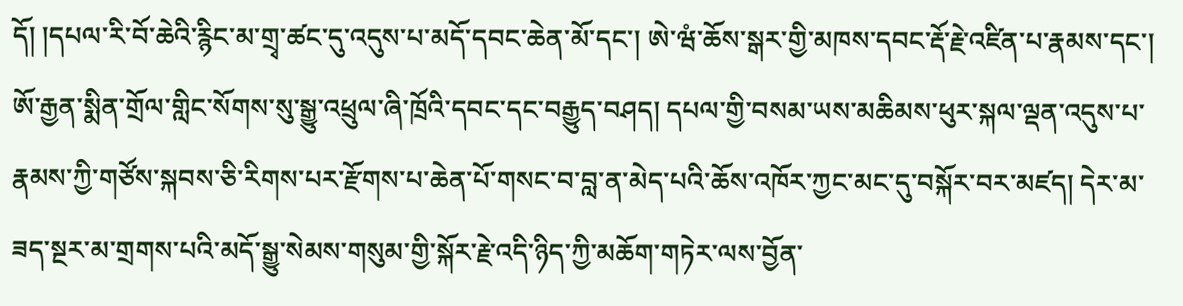དོ། །དཔལ་རི་བོ་ཆེའི་རྙིང་མ་གྲྭ་ཚང་དུ་འདུས་པ་མདོ་དབང་ཆེན་མོ་དང་། ཨེ་ཝཾ་ཆོས་སྒར་གྱི་མཁས་དབང་རྡོ་རྗེ་འཛིན་པ་རྣམས་དང་། ཨོ་རྒྱན་སྨིན་གྲོལ་གླིང་སོགས་སུ་སྒྱུ་འཕྲུལ་ཞི་ཁྲོའི་དབང་དང་བརྒྱུད་བཤད། དཔལ་གྱི་བསམ་ཡས་མཆིམས་ཕུར་སྐལ་ལྡན་འདུས་པ་རྣམས་ཀྱི་གཙོས་སྐབས་ཅི་རིགས་པར་རྫོགས་པ་ཆེན་པོ་གསང་བ་བླ་ན་མེད་པའི་ཆོས་འཁོར་ཀྱང་མང་དུ་བསྐོར་བར་མཛད། དེར་མ་ཟད་སྔར་མ་གྲགས་པའི་མདོ་སྒྱུ་སེམས་གསུམ་གྱི་སྐོར་རྗེ་འདི་ཉིད་ཀྱི་མཆོག་གཏེར་ལས་བྱོན་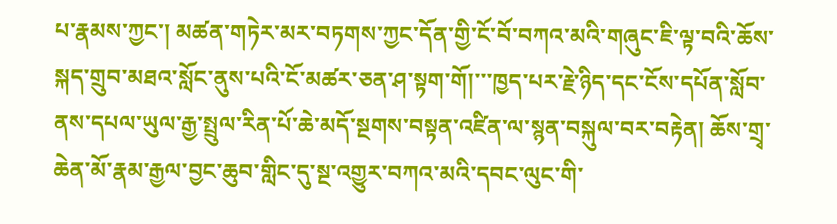པ་རྣམས་ཀྱང་། མཚན་གཏེར་མར་བཏགས་ཀྱང་དོན་གྱི་ངོ་བོ་བཀའ་མའི་གཞུང་ཇི་ལྟ་བའི་ཆོས་སྐད་གྲུབ་མཐའ་སློང་ནུས་པའི་ངོ་མཚར་ཅན་ཤ་སྟག་གོ།་་་ཁྱད་པར་རྗེ་ཉིད་དང་ངོས་དཔོན་སློབ་ནས་དཔལ་ཡུལ་རྒྱ་སྤྲུལ་རིན་པོ་ཆེ་མདོ་སྔགས་བསྟན་འཛིན་ལ་སྙན་བསྐུལ་བར་བརྟེན། ཆོས་གྲྭ་ཆེན་མོ་རྣམ་རྒྱལ་བྱང་ཆུབ་གླིང་དུ་སྔ་འགྱུར་བཀའ་མའི་དབང་ལུང་གི་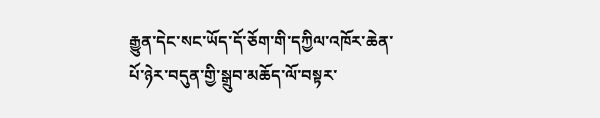རྒྱུན་དེང་སང་ཡོད་དོ་ཅོག་གི་དཀྱིལ་འཁོར་ཆེན་པོ་ཉེར་བདུན་གྱི་སྒྲུབ་མཆོད་ལོ་བསྟར་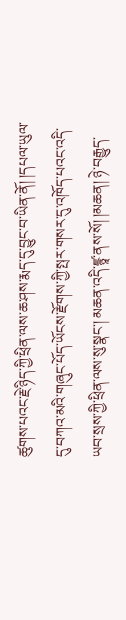ཚུགས་པའང་རྗེ་ཉིད་ཀྱི་ཕྲིན་ལས་ཆ་ཤས་རྨད་དུ་བྱུང་བ་ཡིན་ནོ། །དཔལ་ཡུལ་དུ་བཀའ་མའི་གཞུང་པོད་ཡོངས་རྫོགས་ཀྱི་སྤར་གསར་དུ་འཁོད་པའང་འདི་ཡབ་སྲས་ཀྱི་ཕྲིན་ལས་སུ་སྣང་། མཆན་འདི་ཛྙཱ་ནས་སོ། །མཆན། ཉེ་བརྒྱུད་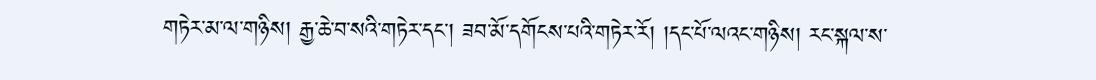གཏེར་མ་ལ་གཉིས། རྒྱ་ཆེ་བ་སའི་གཏེར་དང་། ཟབ་མོ་དགོངས་པའི་གཏེར་རོ། །དང་པོ་ལའང་གཉིས། རང་སྐལ་ས་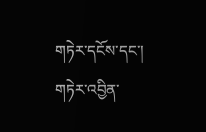གཏེར་དངོས་དང་། གཏེར་འབྱིན་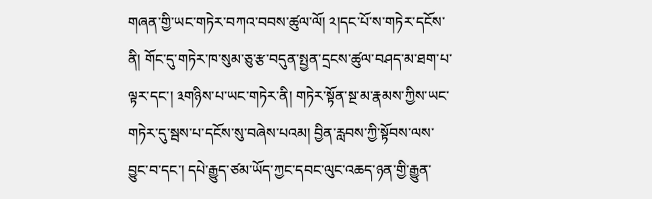གཞན་གྱི་ཡང་གཏེར་བཀའ་བབས་ཚུལ་ལོ། ༢།དང་པོ་ས་གཏེར་དངོས་ནི། གོང་དུ་གཏེར་ཁ་སུམ་ཅུ་རྩ་བདུན་སྤྱན་དྲངས་ཚུལ་བཤད་མ་ཐག་པ་ལྟར་དང་། ༣གཉིས་པ་ཡང་གཏེར་ནི། གཏེར་སྟོན་སྔ་མ་རྣམས་ཀྱིས་ཡང་གཏེར་དུ་སྦས་པ་དངོས་སུ་བཞེས་པའམ། བྱིན་རླབས་ཀྱི་སྟོབས་ལས་བྱུང་བ་དང་། དཔེ་རྒྱུད་ཙམ་ཡོད་ཀྱང་དབང་ལུང་འཆད་ཉན་གྱི་རྒྱུན་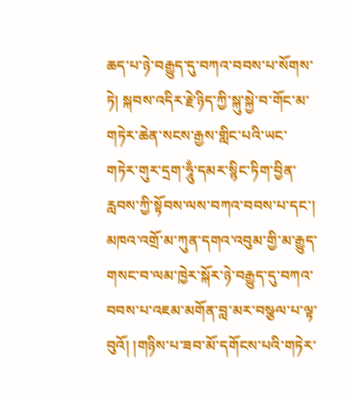ཆད་པ་ཉེ་བརྒྱུད་དུ་བཀའ་བབས་པ་སོགས་ཏེ། སྐབས་འདིར་རྗེ་ཉིད་ཀྱི་སྐུ་སྐྱེ་བ་གོང་མ་གཏེར་ཆེན་སངས་རྒྱས་གླིང་པའི་ཡང་གཏེར་གུར་དྲག་ཧཱུྃ་དམར་སྙིང་ཏིག་བྱིན་རླབས་ཀྱི་སྟོབས་ལས་བཀའ་བབས་པ་དང་། མཁའ་འགྲོ་མ་ཀུན་དགའ་འབུམ་གྱི་མ་རྒྱུད་གསང་བ་ལམ་ཁྱེར་སྐོར་ཉེ་བརྒྱུད་དུ་བཀའ་བབས་པ་འཇམ་མགོན་བླ་མར་བསྩལ་པ་ལྟ་བུའོ། །གཉིས་པ་ཟབ་མོ་དགོངས་པའི་གཏེར་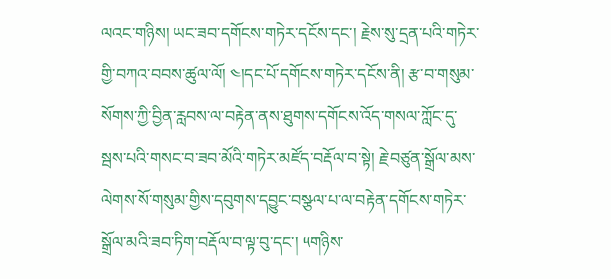ལའང་གཉིས། ཡང་ཟབ་དགོངས་གཏེར་དངོས་དང་། རྗེས་སུ་དྲན་པའི་གཏེར་གྱི་བཀའ་བབས་ཚུལ་ལོ། ༤།དང་པོ་དགོངས་གཏེར་དངོས་ནི། རྩ་བ་གསུམ་སོགས་ཀྱི་བྱིན་རླབས་ལ་བརྟེན་ནས་ཐུགས་དགོངས་འོད་གསལ་ཀློང་དུ་སྦས་པའི་གསང་བ་ཟབ་མོའི་གཏེར་མཛོད་བརྡོལ་བ་སྟེ། རྗེ་བཙུན་སྒྲོལ་མས་ལེགས་སོ་གསུམ་གྱིས་དབུགས་དབྱུང་བསྩལ་པ་ལ་བརྟེན་དགོངས་གཏེར་སྒྲོལ་མའི་ཟབ་ཏིག་བརྡོལ་བ་ལྟ་བུ་དང་། ༥གཉིས་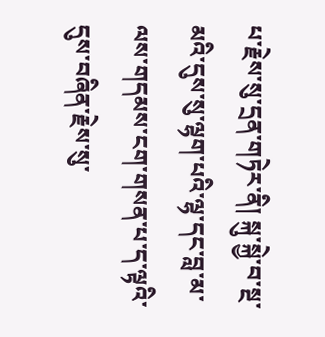པ་རྗེས་སུ་དྲན་གཏེར་ནི། སྐུ་སྐྱེ་བ་སྔ་མའི་དུས་སུ་ལྷག་པའི་ལྷ་དང་བླ་མ་ལས་གདམས་ངག་གསན་པ་ད་ལྟའི་དུས་བཞིན་རྗེས་སུ་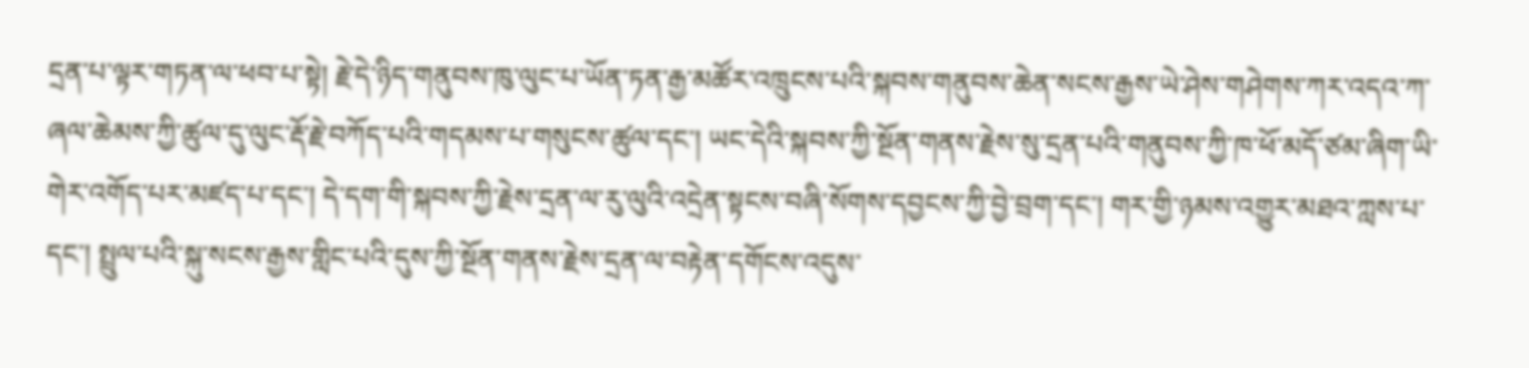དྲན་པ་ལྟར་གཏན་ལ་ཕབ་པ་སྟེ། རྗེ་དེ་ཉིད་གནུབས་ཁུ་ལུང་པ་ཡོན་ཏན་རྒྱ་མཚོར་འཁྲུངས་པའི་སྐབས་གནུབས་ཆེན་སངས་རྒྱས་ཡེ་ཤེས་གཤེགས་ཀར་འདའ་ཀ་ཞལ་ཆེམས་ཀྱི་ཚུལ་དུ་ལུང་རྡོ་རྗེ་བཀོད་པའི་གདམས་པ་གསུངས་ཚུལ་དང་། ཡང་དེའི་སྐབས་ཀྱི་སྔོན་གནས་རྗེས་སུ་དྲན་པའི་གནུབས་ཀྱི་ཁ་ཕོ་མདོ་ཙམ་ཞིག་ཡི་གེར་འགོད་པར་མཛད་པ་དང་། དེ་དག་གི་སྐབས་ཀྱི་རྗེས་དྲན་ལ་རུ་ལུའི་འདྲེན་སྟངས་བཞི་སོགས་དབྱངས་ཀྱི་བྱེ་བྲག་དང་། གར་གྱི་ཉམས་འགྱུར་མཐའ་ཀླས་པ་དང་། སྤྲུལ་པའི་སྐུ་སངས་རྒྱས་གླིང་པའི་དུས་ཀྱི་སྔོན་གནས་རྗེས་དྲན་ལ་བརྟེན་དགོངས་འདུས་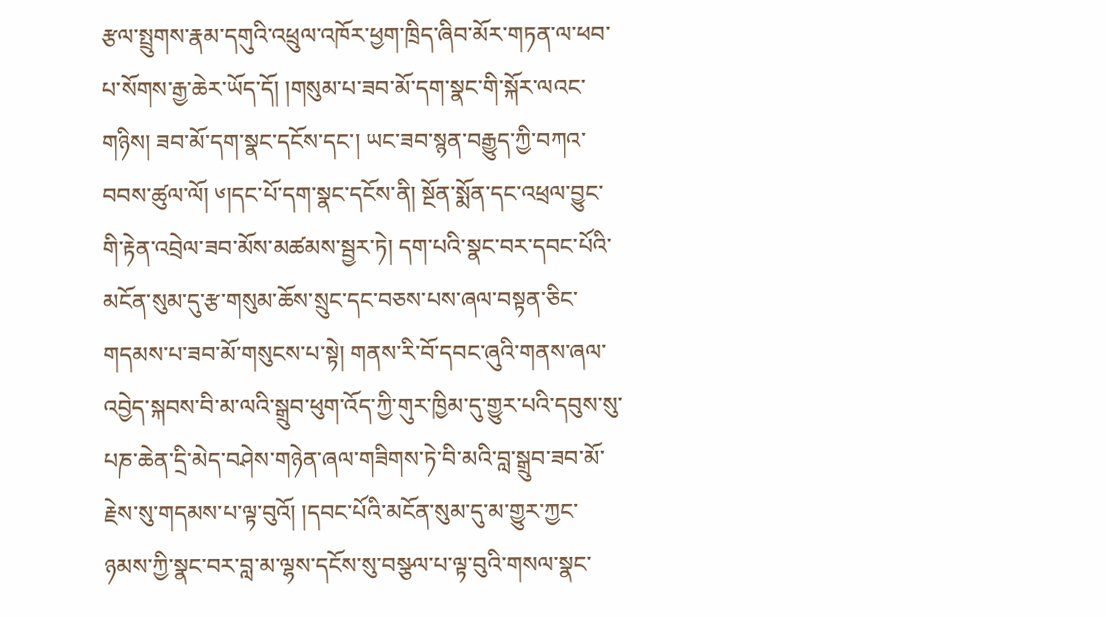རྩལ་སྤྲུགས་རྣམ་དགུའི་འཕྲུལ་འཁོར་ཕྱག་ཁྲིད་ཞིབ་མོར་གཏན་ལ་ཕབ་པ་སོགས་རྒྱ་ཆེར་ཡོད་དོ། །གསུམ་པ་ཟབ་མོ་དག་སྣང་གི་སྐོར་ལའང་གཉིས། ཟབ་མོ་དག་སྣང་དངོས་དང་། ཡང་ཟབ་སྙན་བརྒྱུད་ཀྱི་བཀའ་བབས་ཚུལ་ལོ། ༦།དང་པོ་དག་སྣང་དངོས་ནི། སྔོན་སྨོན་དང་འཕྲལ་བྱུང་གི་རྟེན་འབྲེལ་ཟབ་མོས་མཚམས་སྦྱར་ཏེ། དག་པའི་སྣང་བར་དབང་པོའི་མངོན་སུམ་དུ་རྩ་གསུམ་ཆོས་སྲུང་དང་བཅས་པས་ཞལ་བསྟན་ཅིང་གདམས་པ་ཟབ་མོ་གསུངས་པ་སྟེ། གནས་རི་བོ་དབང་ཞུའི་གནས་ཞལ་འབྱེད་སྐབས་བི་མ་ལའི་སྒྲུབ་ཕུག་འོད་ཀྱི་གུར་ཁྱིམ་དུ་གྱུར་པའི་དབུས་སུ་པཎ་ཆེན་དྲི་མེད་བཤེས་གཉེན་ཞལ་གཟིགས་ཏེ་བི་མའི་བླ་སྒྲུབ་ཟབ་མོ་རྗེས་སུ་གདམས་པ་ལྟ་བུའོ། །དབང་པོའི་མངོན་སུམ་དུ་མ་གྱུར་ཀྱང་ཉམས་ཀྱི་སྣང་བར་བླ་མ་ལྷས་དངོས་སུ་བསྩལ་པ་ལྟ་བུའི་གསལ་སྣང་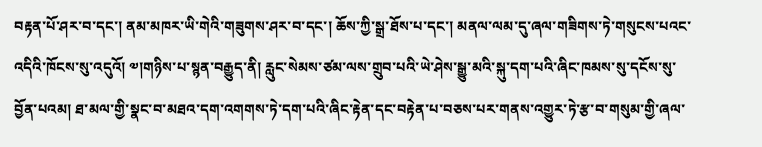བརྟན་པོ་ཤར་བ་དང་། ནམ་མཁར་ཡི་གེའི་གཟུགས་ཤར་བ་དང་། ཆོས་ཀྱི་སྒྲ་ཐོས་པ་དང་། མནལ་ལམ་དུ་ཞལ་གཟིགས་ཏེ་གསུངས་པའང་འདིའི་ཁོངས་སུ་འདུའོ། ༧།གཉིས་པ་སྙན་བརྒྱུད་ནི། རླུང་སེམས་ཙམ་ལས་གྲུབ་པའི་ཡེ་ཤེས་སྒྱུ་མའི་སྐུ་དག་པའི་ཞིང་ཁམས་སུ་དངོས་སུ་བྱོན་པའམ། ཐ་མལ་གྱི་སྣང་བ་མཐའ་དག་འགགས་ཏེ་དག་པའི་ཞིང་རྟེན་དང་བརྟེན་པ་བཅས་པར་གནས་འགྱུར་ཏེ་རྩ་བ་གསུམ་གྱི་ཞལ་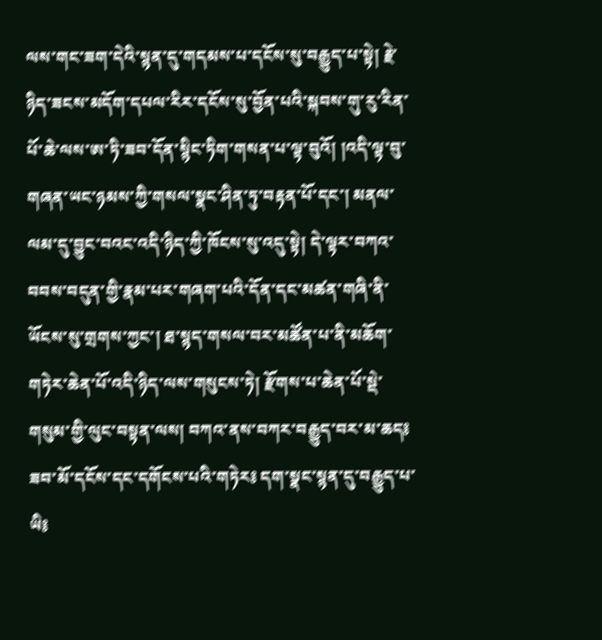ལས་གང་ཟག་དེའི་སྙན་དུ་གདམས་པ་དངོས་སུ་བརྒྱུད་པ་སྟེ། རྗེ་ཉིད་ཟངས་མདོག་དཔལ་རིར་དངོས་སུ་བྱོན་པའི་སྐབས་གུ་རུ་རིན་པོ་ཆེ་ལས་ཨ་ཏི་ཟབ་དོན་སྙིང་ཏིག་གསན་པ་ལྟ་བུའོ། །འདི་ལྟ་བུ་གཞན་ཡང་ཉམས་ཀྱི་གསལ་སྣང་ཤིན་ཏུ་བརྟན་པོ་དང་། མནལ་ལམ་དུ་བྱུང་བའང་འདི་ཉིད་ཀྱི་ཁོངས་སུ་འདུ་སྟེ། དེ་ལྟར་བཀའ་བབས་བདུན་གྱི་རྣམ་པར་གཞག་པའི་དོན་དང་མཚན་གཞི་ནི་ཡོངས་སུ་གྲགས་ཀྱང་། ཐ་སྙད་གསལ་བར་མཚོན་པ་ནི་མཆོག་གཏེར་ཆེན་པོ་འདི་ཉིད་ལས་གསུངས་ཏེ། རྫོགས་པ་ཆེན་པོ་སྡེ་གསུམ་གྱི་ལུང་བསྟན་ལས། བཀའ་ནས་བཀར་བརྒྱུད་བར་མ་ཆད༔ ཟབ་མོ་དངོས་དང་དགོངས་པའི་གཏེར༔ དག་སྣང་སྙན་དུ་བརྒྱུད་པ་ཡི༔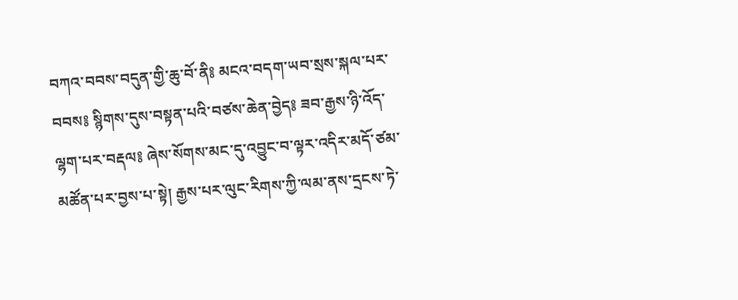བཀའ་བབས་བདུན་གྱི་ཆུ་བོ་ནི༔ མངའ་བདག་ཡབ་སྲས་སྐལ་པར་བབས༔ སྙིགས་དུས་བསྟན་པའི་བཙས་ཆེན་བྱེད༔ ཟབ་རྒྱས་ཉི་འོད་ལྷག་པར་བརྡལ༔ ཞེས་སོགས་མང་དུ་འབྱུང་བ་ལྟར་འདིར་མདོ་ཙམ་མཚོན་པར་བྱས་པ་སྟེ། རྒྱས་པར་ལུང་རིགས་ཀྱི་ལམ་ནས་དྲངས་ཏེ་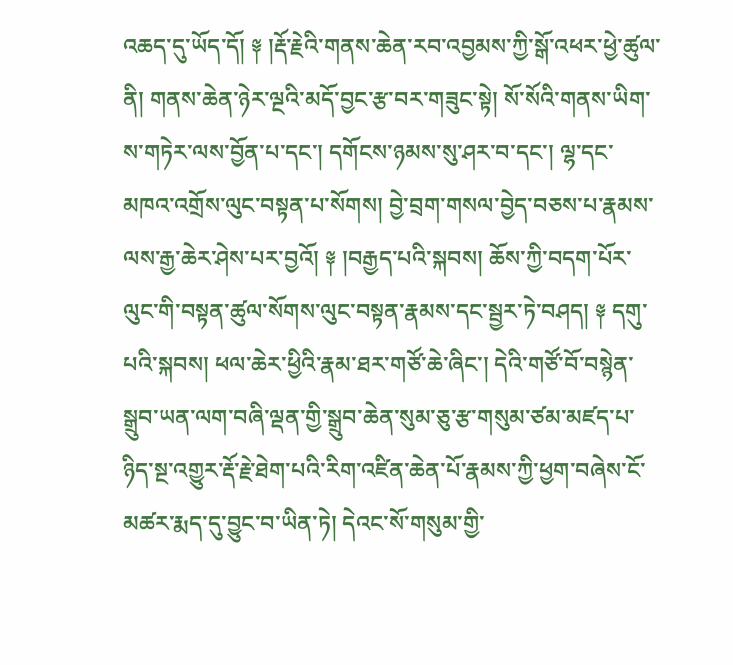འཆད་དུ་ཡོད་དོ། ༈ །རྡོ་རྗེའི་གནས་ཆེན་རབ་འབྱམས་ཀྱི་སྒོ་འཕར་ཕྱེ་ཚུལ་ནི། གནས་ཆེན་ཉེར་ལྔའི་མདོ་བྱང་རྩ་བར་གཟུང་སྟེ། སོ་སོའི་གནས་ཡིག་ས་གཏེར་ལས་བྱོན་པ་དང་། དགོངས་ཉམས་སུ་ཤར་བ་དང་། ལྷ་དང་མཁའ་འགྲོས་ལུང་བསྟན་པ་སོགས། བྱེ་བྲག་གསལ་བྱེད་བཅས་པ་རྣམས་ལས་རྒྱ་ཆེར་ཤེས་པར་བྱའོ། ༈ །བརྒྱད་པའི་སྐབས། ཆོས་ཀྱི་བདག་པོར་ལུང་གི་བསྟན་ཚུལ་སོགས་ལུང་བསྟན་རྣམས་དང་སྦྱར་ཏེ་བཤད། ༈ དགུ་པའི་སྐབས། ཕལ་ཆེར་ཕྱིའི་རྣམ་ཐར་གཙོ་ཆེ་ཞིང་། དེའི་གཙོ་བོ་བསྙེན་སྒྲུབ་ཡན་ལག་བཞི་ལྡན་གྱི་སྒྲུབ་ཆེན་སུམ་ཅུ་རྩ་གསུམ་ཙམ་མཛད་པ་ཉིད་སྔ་འགྱུར་རྡོ་རྗེ་ཐེག་པའི་རིག་འཛིན་ཆེན་པོ་རྣམས་ཀྱི་ཕྱག་བཞེས་ངོ་མཚར་རྨད་དུ་བྱུང་བ་ཡིན་ཏེ། དེའང་སོ་གསུམ་གྱི་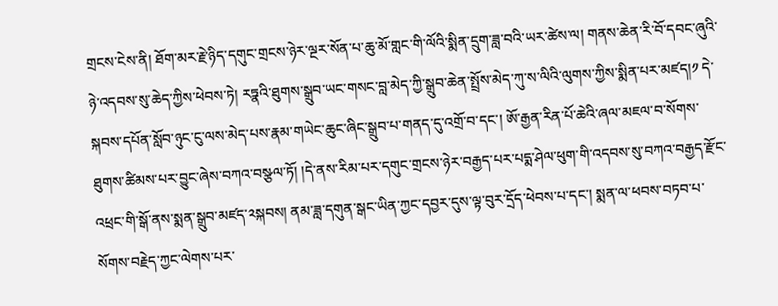གྲངས་ངེས་ནི། ཐོག་མར་རྗེ་ཉིད་དགུང་གྲངས་ཉེར་ལྔར་སོན་པ་ཆུ་མོ་གླང་གི་ལོའི་སྨིན་དྲུག་ཟླ་བའི་ཡར་ཚེས་ལ། གནས་ཆེན་རི་བོ་དབང་ཞུའི་ཉེ་འདབས་སུ་ཆེད་ཀྱིས་ཕེབས་ཏེ། རཏྣའི་ཐུགས་སྒྲུབ་ཡང་གསང་བླ་མེད་ཀྱི་སྒྲུབ་ཆེན་སྤྲོས་མེད་ཀུ་ས་ལིའི་ལུགས་ཀྱིས་སྨིན་པར་མཛད།༡ དེ་སྐབས་དཔོན་སློབ་ཉུང་ངུ་ལས་མེད་པས་རྣམ་གཡེང་ཆུང་ཞིང་སྒྲུབ་པ་གནད་དུ་འགྲོ་བ་དང་། ཨོ་རྒྱན་རིན་པོ་ཆེའི་ཞལ་མཇལ་བ་སོགས་ཐུགས་ཚིམས་པར་བྱུང་ཞེས་བཀའ་བསྩལ་ཏོ། །དེ་ནས་རིམ་པར་དགུང་གྲངས་ཉེར་བརྒྱད་པར་པདྨ་ཤེལ་ཕུག་གི་འདབས་སུ་བཀའ་བརྒྱད་རྫོང་འཕྲང་གི་སྒོ་ནས་སྨན་སྒྲུབ་མཛད་༢སྐབས། ནམ་ཟླ་དགུན་སྒང་ཡིན་ཀྱང་དབྱར་དུས་ལྟ་བུར་དྲོད་ཕེབས་པ་དང་། སྨན་ལ་ཕབས་བཏབ་པ་སོགས་བརྗེད་ཀྱང་ལེགས་པར་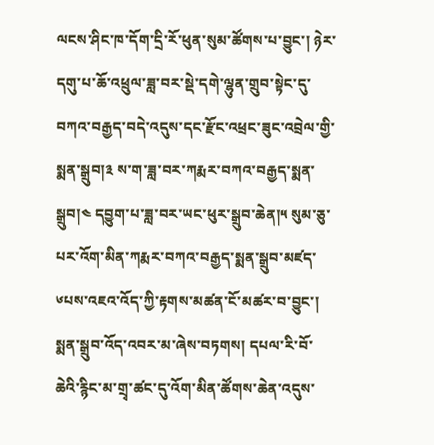ལངས་ཤིང་ཁ་དོག་དྲི་རོ་ཕུན་སུམ་ཚོགས་པ་བྱུང་། ཉེར་དགུ་པ་ཆོ་འཕྲུལ་ཟླ་བར་སྡེ་དགེ་ལྷུན་གྲུབ་སྟེང་དུ་བཀའ་བརྒྱད་བདེ་འདུས་དང་རྫོང་འཕྲང་ཟུང་འབྲེལ་གྱི་སྨན་སྒྲུབ།༣ ས་ག་ཟླ་བར་ཀརྨར་བཀའ་བརྒྱད་སྨན་སྒྲུབ།༤ དབྱུག་པ་ཟླ་བར་ཡང་ཕུར་སྒྲུབ་ཆེན།༥ སུམ་ཅུ་པར་འོག་མིན་ཀརྨར་བཀའ་བརྒྱད་སྨན་སྒྲུབ་མཛད་༦པས་འཇའ་འོད་ཀྱི་རྟགས་མཚན་ངོ་མཚར་བ་བྱུང་། སྨན་སྒྲུབ་འོད་འབར་མ་ཞེས་བཏགས། དཔལ་རི་བོ་ཆེའི་རྙིང་མ་གྲྭ་ཚང་དུ་འོག་མིན་ཚོགས་ཆེན་འདུས་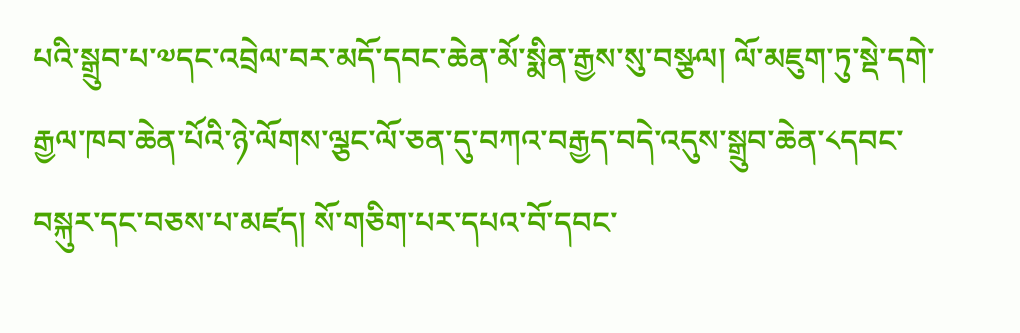པའི་སྒྲུབ་པ་༧དང་འབྲེལ་བར་མདོ་དབང་ཆེན་མོ་སྨིན་རྒྱས་སུ་བསྩལ། ལོ་མཇུག་ཏུ་སྡེ་དགེ་རྒྱལ་ཁབ་ཆེན་པོའི་ཉེ་ལོགས་ལྕང་ལོ་ཅན་དུ་བཀའ་བརྒྱད་བདེ་འདུས་སྒྲུབ་ཆེན་༨དབང་བསྐུར་དང་བཅས་པ་མཛད། སོ་གཅིག་པར་དཔའ་བོ་དབང་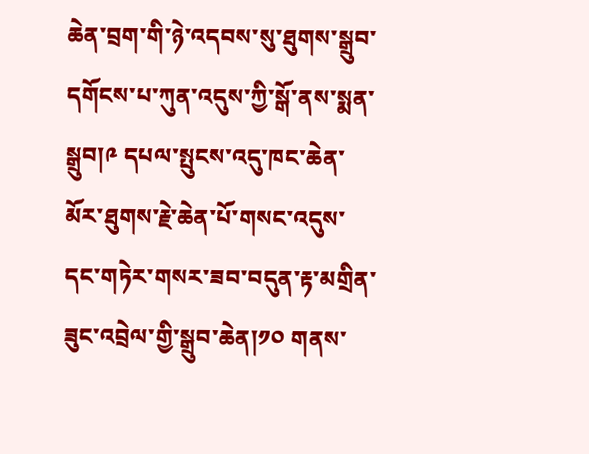ཆེན་བྲག་གི་ཉེ་འདབས་སུ་ཐུགས་སྒྲུབ་དགོངས་པ་ཀུན་འདུས་ཀྱི་སྒོ་ནས་སྨན་སྒྲུབ།༩ དཔལ་སྤུངས་འདུ་ཁང་ཆེན་མོར་ཐུགས་རྗེ་ཆེན་པོ་གསང་འདུས་དང་གཏེར་གསར་ཟབ་བདུན་རྟ་མགྲིན་ཟུང་འབྲེལ་གྱི་སྒྲུབ་ཆེན།༡༠ གནས་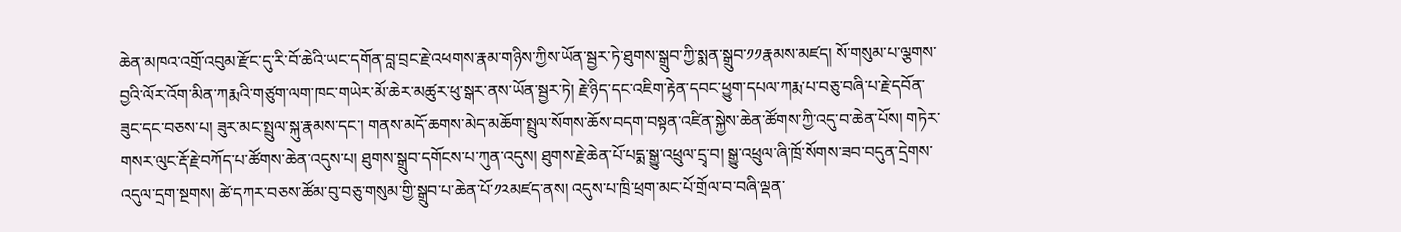ཆེན་མཁའ་འགྲོ་འབུམ་རྫོང་དུ་རི་བོ་ཆེའི་ཡང་དགོན་བླ་བྲང་རྗེ་འཕགས་རྣམ་གཉིས་ཀྱིས་ཡོན་སྦྱར་ཏེ་ཐུགས་སྒྲུབ་ཀྱི་སྨན་སྒྲུབ་༡༡རྣམས་མཛད། སོ་གསུམ་པ་ལྕགས་བྱའི་ལོར་འོག་མིན་ཀརྨའི་གཙུག་ལག་ཁང་གཡེར་མོ་ཆེར་མཚུར་ཕུ་སྒར་ནས་ཡོན་སྦྱར་ཏེ། རྗེ་ཉིད་དང་འཇིག་རྟེན་དབང་ཕྱུག་དཔལ་ཀརྨ་པ་བཅུ་བཞི་པ་རྗེ་དབོན་ཟུང་དང་བཅས་པ། ཟུར་མང་སྤྲུལ་སྐུ་རྣམས་དང་། གནས་མདོ་ཆགས་མེད་མཆོག་སྤྲུལ་སོགས་ཆོས་བདག་བསྟན་འཛིན་སྐྱེས་ཆེན་ཚོགས་ཀྱི་འདུ་བ་ཆེན་པོས། གཏེར་གསར་ལུང་རྡོ་རྗེ་བཀོད་པ་ཚོགས་ཆེན་འདུས་པ། ཐུགས་སྒྲུབ་དགོངས་པ་ཀུན་འདུས། ཐུགས་རྗེ་ཆེན་པོ་པདྨ་སྒྱུ་འཕྲུལ་དྲྭ་བ། སྒྱུ་འཕྲུལ་ཞི་ཁྲོ་སོགས་ཟབ་བདུན་དྲེགས་འདུལ་དྲག་སྔགས། ཚེ་དཀར་བཅས་ཚོམ་བུ་བཅུ་གསུམ་གྱི་སྒྲུབ་པ་ཆེན་པོ་༡༢མཛད་ནས། འདུས་པ་ཁྲི་ཕྲག་མང་པོ་གྲོལ་བ་བཞི་ལྡན་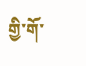གྱི་གོ་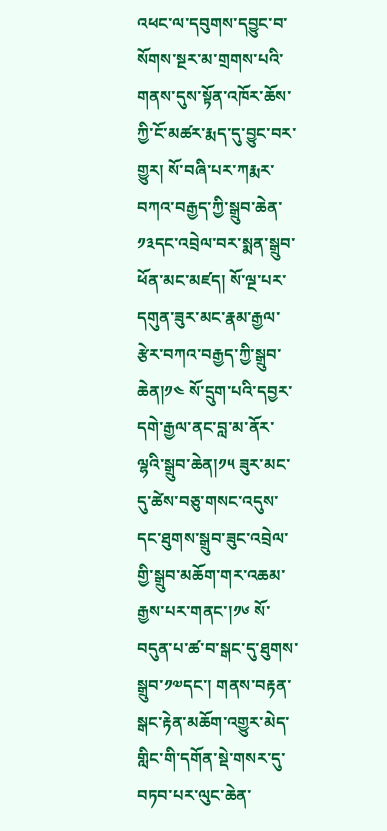འཕང་ལ་དབུགས་དབྱུང་བ་སོགས་སྔར་མ་གྲགས་པའི་གནས་དུས་སྟོན་འཁོར་ཆོས་ཀྱི་ངོ་མཚར་རྨད་དུ་བྱུང་བར་གྱུར། སོ་བཞི་པར་ཀརྨར་བཀའ་བརྒྱད་ཀྱི་སྒྲུབ་ཆེན་༡༣དང་འབྲེལ་བར་སྨན་སྒྲུབ་ཕོན་མང་མཛད། སོ་ལྔ་པར་དགུན་ཟུར་མང་རྣམ་རྒྱལ་རྩེར་བཀའ་བརྒྱད་ཀྱི་སྒྲུབ་ཆེན།༡༤ སོ་དྲུག་པའི་དབྱར་དགེ་རྒྱལ་ནང་བླ་མ་ནོར་ལྷའི་སྒྲུབ་ཆེན།༡༥ ཟུར་མང་དུ་ཚེས་བཅུ་གསང་འདུས་དང་ཐུགས་སྒྲུབ་ཟུང་འབྲེལ་གྱི་སྒྲུབ་མཆོག་གར་འཆམ་རྒྱས་པར་གནང་།༡༦ སོ་བདུན་པ་ཚ་བ་སྒང་དུ་ཐུགས་སྒྲུབ་༡༧དང་། གནས་བརྟན་སྒང་རྟེན་མཆོག་འགྱུར་མེད་གླིང་གི་དགོན་སྡེ་གསར་དུ་བཏབ་པར་ལུང་ཆེན་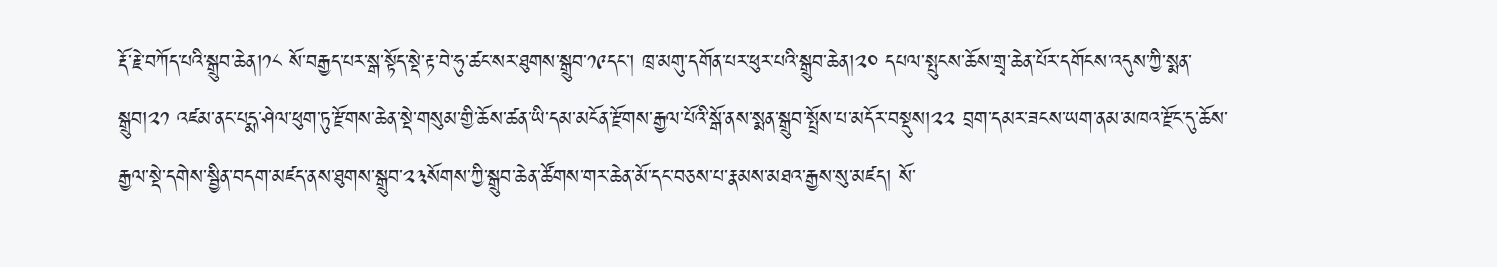རྡོ་རྗེ་བཀོད་པའི་སྒྲུབ་ཆེན།༡༨ སོ་བརྒྱད་པར་སྒ་སྟོད་སྡེ་རྟ་བེ་ཧུ་ཚང་སར་ཐུགས་སྒྲུབ་༡༩དང་། ཁྲ་མགུ་དགོན་པར་ཕུར་པའི་སྒྲུབ་ཆེན།༢༠ དཔལ་སྤུངས་ཆོས་གྲྭ་ཆེན་པོར་དགོངས་འདུས་ཀྱི་སྨན་སྒྲུབ།༢༡ འཛམ་ནང་པདྨ་ཤེལ་ཕུག་ཏུ་རྫོགས་ཆེན་སྡེ་གསུམ་གྱི་ཆོས་ཚན་ཡི་དམ་མངོན་རྫོགས་རྒྱལ་པོའི་སྒོ་ནས་སྨན་སྒྲུབ་སྤྲོས་པ་མདོར་བསྡུས།༢༢ བྲག་དམར་ཟངས་ཡག་ནམ་མཁའ་རྫོང་དུ་ཆོས་རྒྱལ་སྡེ་དགེས་སྦྱིན་བདག་མཛད་ནས་ཐུགས་སྒྲུབ་༢༣སོགས་ཀྱི་སྒྲུབ་ཆེན་ཚོགས་གར་ཆེན་མོ་དང་བཅས་པ་རྣམས་མཐའ་རྒྱས་སུ་མཛད། སོ་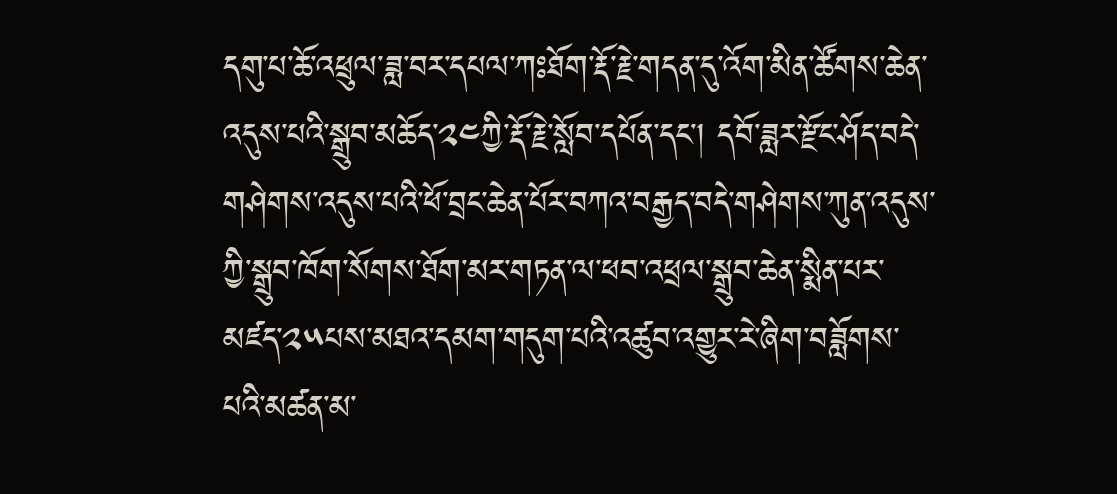དགུ་པ་ཆོ་འཕྲུལ་ཟླ་བར་དཔལ་ཀཿཐོག་རྡོ་རྗེ་གདན་དུ་འོག་མིན་ཚོགས་ཆེན་འདུས་པའི་སྒྲུབ་མཆོད་༢༤ཀྱི་རྡོ་རྗེ་སློབ་དཔོན་དང་། དབོ་ཟླར་རྫོང་ཤོད་བདེ་གཤེགས་འདུས་པའི་ཕོ་བྲང་ཆེན་པོར་བཀའ་བརྒྱད་བདེ་གཤེགས་ཀུན་འདུས་ཀྱི་སྒྲུབ་ཁོག་སོགས་ཐོག་མར་གཏན་ལ་ཕབ་འཕྲལ་སྒྲུབ་ཆེན་སྨིན་པར་མཛད་༢༥པས་མཐའ་དམག་གདུག་པའི་འཚུབ་འགྱུར་རེ་ཞིག་བཟློགས་པའི་མཚན་མ་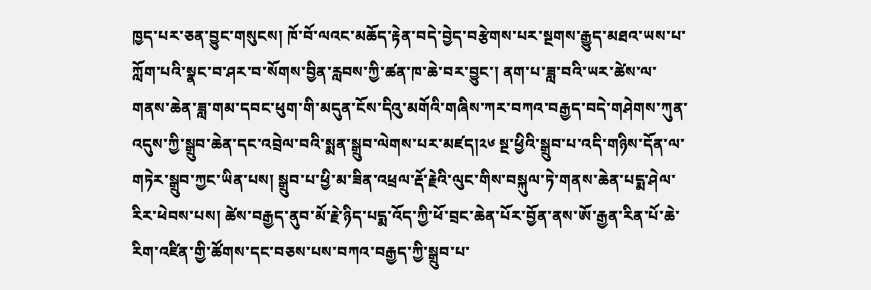ཁྱད་པར་ཅན་བྱུང་གསུངས། ཁོ་བོ་ལའང་མཆོད་རྟེན་བདེ་བྱེད་བརྩེགས་པར་སྔགས་རྒྱུད་མཐའ་ཡས་པ་ཀློག་པའི་སྣང་བ་ཤར་བ་སོགས་བྱིན་རླབས་ཀྱི་ཚན་ཁ་ཆེ་བར་བྱུང་། ནག་པ་ཟླ་བའི་ཡར་ཚེས་ལ་གནས་ཆེན་ཟླ་གམ་དབང་ཕུག་གི་མདུན་ངོས་དིའུ་མགོའི་གཞིས་ཀར་བཀའ་བརྒྱད་བདེ་གཤེགས་ཀུན་འདུས་ཀྱི་སྒྲུབ་ཆེན་དང་འབྲེལ་བའི་སྨན་སྒྲུབ་ལེགས་པར་མཛད།༢༦ སྔ་ཕྱིའི་སྒྲུབ་པ་འདི་གཉིས་དོན་ལ་གཏེར་སྒྲུབ་ཀྱང་ཡིན་པས། སྒྲུབ་པ་ཕྱི་མ་ཟིན་འཕྲལ་རྡོ་རྗེའི་ལུང་གིས་བསྐུལ་ཏེ་གནས་ཆེན་པདྨ་ཤེལ་རིར་ཕེབས་པས། ཚེས་བརྒྱད་ནུབ་མོ་རྗེ་ཉིད་པདྨ་འོད་ཀྱི་ཕོ་བྲང་ཆེན་པོར་བྱོན་ནས་ཨོ་རྒྱན་རིན་པོ་ཆེ་རིག་འཛིན་གྱི་ཚོགས་དང་བཅས་པས་བཀའ་བརྒྱད་ཀྱི་སྒྲུབ་པ་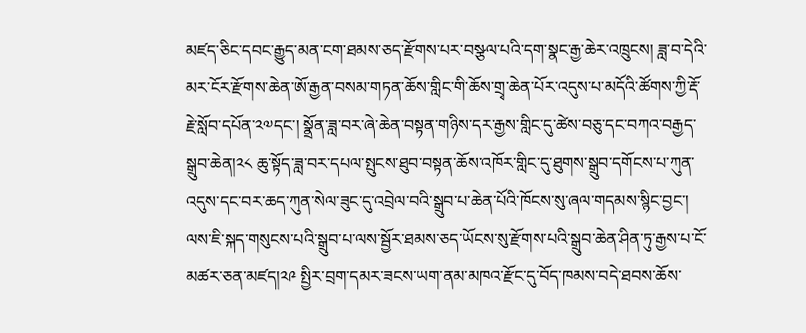མཛད་ཅིང་དབང་རྒྱུད་མན་ངག་ཐམས་ཅད་རྫོགས་པར་བསྩལ་པའི་དག་སྣང་རྒྱ་ཆེར་འཁྲུངས། ཟླ་བ་དེའི་མར་ངོར་རྫོགས་ཆེན་ཨོ་རྒྱན་བསམ་གཏན་ཆོས་གླིང་གི་ཆོས་གྲྭ་ཆེན་པོར་འདུས་པ་མདོའི་ཚོགས་ཀྱི་རྡོ་རྗེ་སློབ་དཔོན་༢༧དང་། སྣྲོན་ཟླ་བར་ཞེ་ཆེན་བསྟན་གཉིས་དར་རྒྱས་གླིང་དུ་ཚེས་བཅུ་དང་བཀའ་བརྒྱད་སྒྲུབ་ཆེན།༢༨ ཆུ་སྟོད་ཟླ་བར་དཔལ་སྤུངས་ཐུབ་བསྟན་ཆོས་འཁོར་གླིང་དུ་ཐུགས་སྒྲུབ་དགོངས་པ་ཀུན་འདུས་དང་བར་ཆད་ཀུན་སེལ་ཟུང་དུ་འབྲེལ་བའི་སྒྲུབ་པ་ཆེན་པོའི་ཁོངས་སུ་ཞལ་གདམས་སྙིང་བྱང་། ལས་ཇི་སྐད་གསུངས་པའི་སྒྲུབ་པ་ལས་སྦྱོར་ཐམས་ཅད་ཡོངས་སུ་རྫོགས་པའི་སྒྲུབ་ཆེན་ཤིན་ཏུ་རྒྱས་པ་ངོ་མཚར་ཅན་མཛད།༢༩ སྤྱིར་བྲག་དམར་ཟངས་ཡག་ནམ་མཁའ་རྫོང་དུ་བོད་ཁམས་བདེ་ཐབས་ཆོས་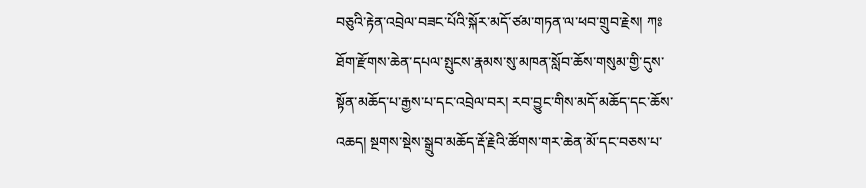བཅུའི་རྟེན་འབྲེལ་བཟང་པོའི་སྐོར་མདོ་ཙམ་གཏན་ལ་ཕབ་གྲུབ་རྗེས། ཀཿཐོག་རྫོགས་ཆེན་དཔལ་སྤུངས་རྣམས་སུ་མཁན་སློབ་ཆོས་གསུམ་གྱི་དུས་སྟོན་མཆོད་པ་རྒྱས་པ་དང་འབྲེལ་བར། རབ་བྱུང་གིས་མདོ་མཆོད་དང་ཆོས་འཆད། སྔགས་སྡེས་སྒྲུབ་མཆོད་རྡོ་རྗེའི་ཚོགས་གར་ཆེན་མོ་དང་བཅས་པ་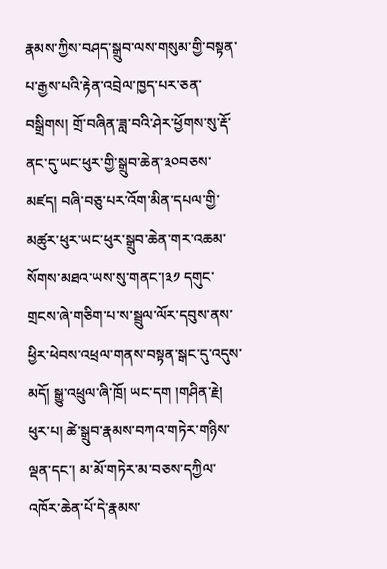རྣམས་ཀྱིས་བཤད་སྒྲུབ་ལས་གསུམ་གྱི་བསྟན་པ་རྒྱས་པའི་རྟེན་འབྲེལ་ཁྱད་པར་ཅན་བསྒྲིགས། གྲོ་བཞིན་ཟླ་བའི་ཤེར་ཕྱོགས་སུ་རྡོ་ནང་དུ་ཡང་ཕུར་གྱི་སྒྲུབ་ཆེན་༣༠བཅས་མཛད། བཞི་བཅུ་པར་འོག་མིན་དཔལ་གྱི་མཚུར་ཕུར་ཡང་ཕུར་སྒྲུབ་ཆེན་གར་འཆམ་སོགས་མཐའ་ཡས་སུ་གནང་།༣༡ དགུང་གྲངས་ཞེ་གཅིག་པ་ས་སྦྲུལ་ལོར་དབུས་ནས་ཕྱིར་ཕེབས་འཕྲལ་གནས་བསྟན་སྒང་དུ་འདུས་མདོ། སྒྱུ་འཕྲུལ་ཞི་ཁྲོ། ཡང་དག །གཤིན་རྗེ། ཕུར་པ། ཚེ་སྒྲུབ་རྣམས་བཀའ་གཏེར་གཉིས་ལྡན་དང་། མ་མོ་གཏེར་མ་བཅས་དཀྱིལ་འཁོར་ཆེན་པོ་དེ་རྣམས་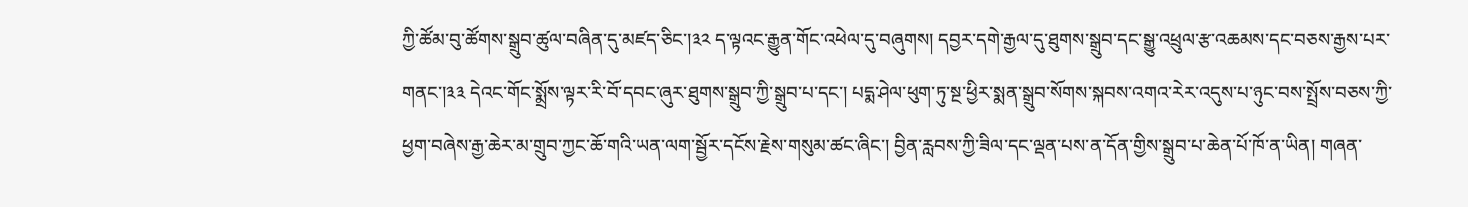ཀྱི་ཚོམ་བུ་ཚོགས་སྒྲུབ་ཚུལ་བཞིན་དུ་མཛད་ཅིང་།༣༢ ད་ལྟའང་རྒྱུན་གོང་འཕེལ་དུ་བཞུགས། དབྱར་དགེ་རྒྱལ་དུ་ཐུགས་སྒྲུབ་དང་སྒྱུ་འཕྲུལ་རྩ་འཆམས་དང་བཅས་རྒྱས་པར་གནང་།༣༣ དེའང་གོང་སྨྲོས་ལྟར་རི་བོ་དབང་ཞུར་ཐུགས་སྒྲུབ་ཀྱི་སྒྲུབ་པ་དང་། པདྨ་ཤེལ་ཕུག་ཏུ་སྔ་ཕྱིར་སྨན་སྒྲུབ་སོགས་སྐབས་འགའ་རེར་འདུས་པ་ཉུང་བས་སྤྲོས་བཅས་ཀྱི་ཕྱག་བཞེས་རྒྱ་ཆེར་མ་གྲུབ་ཀྱང་ཆོ་གའི་ཡན་ལག་སྦྱོར་དངོས་རྗེས་གསུམ་ཚང་ཞིང་། བྱིན་རླབས་ཀྱི་ཟིལ་དང་ལྡན་པས་ན་དོན་གྱིས་སྒྲུབ་པ་ཆེན་པོ་ཁོ་ན་ཡིན། གཞན་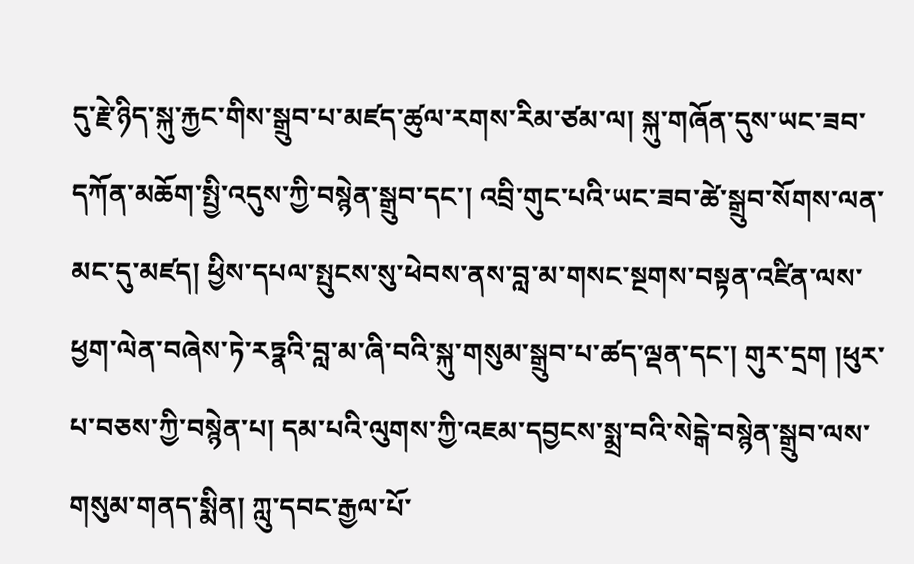དུ་རྗེ་ཉིད་སྐུ་རྐྱང་གིས་སྒྲུབ་པ་མཛད་ཚུལ་རགས་རིམ་ཙམ་ལ། སྐུ་གཞོན་དུས་ཡང་ཟབ་དཀོན་མཆོག་སྤྱི་འདུས་ཀྱི་བསྙེན་སྒྲུབ་དང་། འབྲི་གུང་པའི་ཡང་ཟབ་ཚེ་སྒྲུབ་སོགས་ལན་མང་དུ་མཛད། ཕྱིས་དཔལ་སྤུངས་སུ་ཕེབས་ནས་བླ་མ་གསང་སྔགས་བསྟན་འཛིན་ལས་ཕྱག་ལེན་བཞེས་ཏེ་རཏྣའི་བླ་མ་ཞི་བའི་སྐུ་གསུམ་སྒྲུབ་པ་ཚད་ལྡན་དང་། གུར་དྲག །ཕུར་པ་བཅས་ཀྱི་བསྙེན་པ། དམ་པའི་ལུགས་ཀྱི་འཇམ་དབྱངས་སྨྲ་བའི་སེངྒེ་བསྙེན་སྒྲུབ་ལས་གསུམ་གནད་སྨིན། ཀླུ་དབང་རྒྱལ་པོ་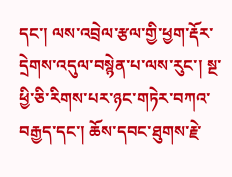དང་། ལས་འབྲེལ་རྩལ་གྱི་ཕྱག་རྡོར་དྲེགས་འདུལ་བསྙེན་པ་ལས་རུང་། སྔ་ཕྱི་ཅི་རིགས་པར་ཉང་གཏེར་བཀའ་བརྒྱད་དང་། ཆོས་དབང་ཐུགས་རྗེ་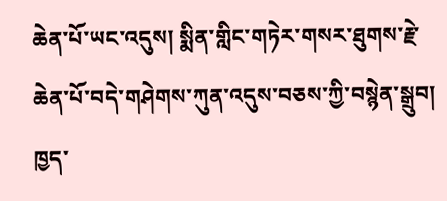ཆེན་པོ་ཡང་འདུས། སྨིན་གླིང་གཏེར་གསར་ཐུགས་རྗེ་ཆེན་པོ་བདེ་གཤེགས་ཀུན་འདུས་བཅས་ཀྱི་བསྙེན་སྒྲུབ། ཁྱད་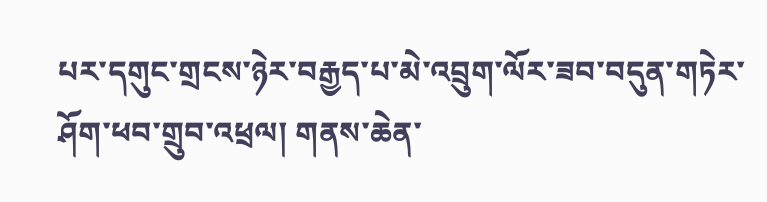པར་དགུང་གྲངས་ཉེར་བརྒྱད་པ་མེ་འབྲུག་ལོར་ཟབ་བདུན་གཏེར་ཤོག་ཕབ་གྲུབ་འཕྲལ། གནས་ཆེན་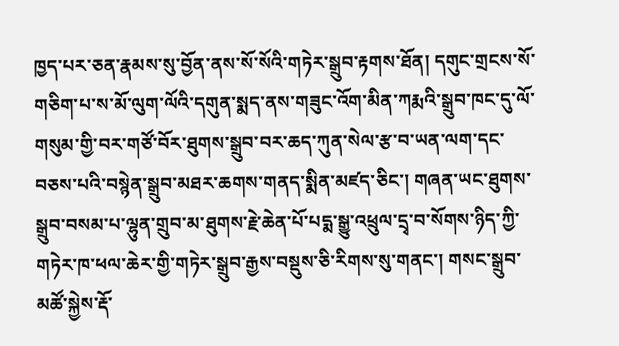ཁྱད་པར་ཅན་རྣམས་སུ་བྱོན་ནས་སོ་སོའི་གཏེར་སྒྲུབ་རྟགས་ཐོན། དགུང་གྲངས་སོ་གཅིག་པ་ས་མོ་ལུག་ལོའི་དགུན་སྨད་ནས་གཟུང་འོག་མིན་ཀརྨའི་སྒྲུབ་ཁང་དུ་ལོ་གསུམ་གྱི་བར་གཙོ་བོར་ཐུགས་སྒྲུབ་བར་ཆད་ཀུན་སེལ་རྩ་བ་ཡན་ལག་དང་བཅས་པའི་བསྙེན་སྒྲུབ་མཐར་ཆགས་གནད་སྨིན་མཛད་ཅིང་། གཞན་ཡང་ཐུགས་སྒྲུབ་བསམ་པ་ལྷུན་གྲུབ་མ་ཐུགས་རྗེ་ཆེན་པོ་པདྨ་སྒྱུ་འཕྲུལ་དྲྭ་བ་སོགས་ཉིད་ཀྱི་གཏེར་ཁ་ཕལ་ཆེར་གྱི་གཏེར་སྒྲུབ་རྒྱས་བསྡུས་ཅི་རིགས་སུ་གནང་། གསང་སྒྲུབ་མཚོ་སྐྱེས་རྡོ་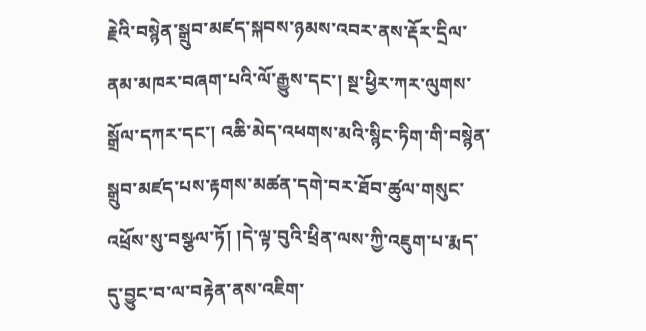རྗེའི་བསྙེན་སྒྲུབ་མཛད་སྐབས་ཉམས་འབར་ནས་རྡོར་དྲིལ་ནམ་མཁར་བཞག་པའི་ལོ་རྒྱུས་དང་། སྔ་ཕྱིར་ཀར་ལུགས་སྒྲོལ་དཀར་དང་། འཆི་མེད་འཕགས་མའི་སྙིང་ཏིག་གི་བསྙེན་སྒྲུབ་མཛད་པས་རྟགས་མཚན་དགེ་བར་ཐོབ་ཚུལ་གསུང་འཕྲོས་སུ་བསྩལ་ཏོ། །དེ་ལྟ་བུའི་ཕྲིན་ལས་ཀྱི་འཇུག་པ་རྨད་དུ་བྱུང་བ་ལ་བརྟེན་ནས་འཇིག་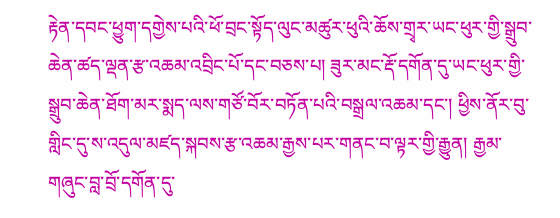རྟེན་དབང་ཕྱུག་དགྱེས་པའི་ཕོ་བྲང་སྟོད་ལུང་མཚུར་ཕུའི་ཆོས་གྲྭར་ཡང་ཕུར་གྱི་སྒྲུབ་ཆེན་ཚད་ལྡན་རྩ་འཆམ་འབྲིང་པོ་དང་བཅས་པ། ཟུར་མང་རྡོ་དགོན་དུ་ཡང་ཕུར་གྱི་སྒྲུབ་ཆེན་ཐོག་མར་སྨད་ལས་གཙོ་བོར་བཏོན་པའི་བསྒྲལ་འཆམ་དང་། ཕྱིས་ནོར་བུ་གླིང་དུ་ས་འདུལ་མཛད་སྐབས་རྩ་འཆམ་རྒྱས་པར་གནང་བ་ལྟར་གྱི་རྒྱུན། རྒྱམ་གཞུང་བླ་བྲོ་དགོན་དུ་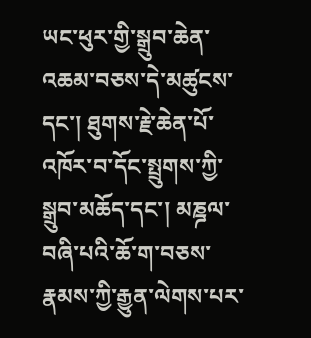ཡང་ཕུར་གྱི་སྒྲུབ་ཆེན་འཆམ་བཅས་དེ་མཚུངས་དང་། ཐུགས་རྗེ་ཆེན་པོ་འཁོར་བ་དོང་སྤྲུགས་ཀྱི་སྒྲུབ་མཆོད་དང་། མཎྜལ་བཞི་པའི་ཆོ་ག་བཅས་རྣམས་ཀྱི་རྒྱུན་ལེགས་པར་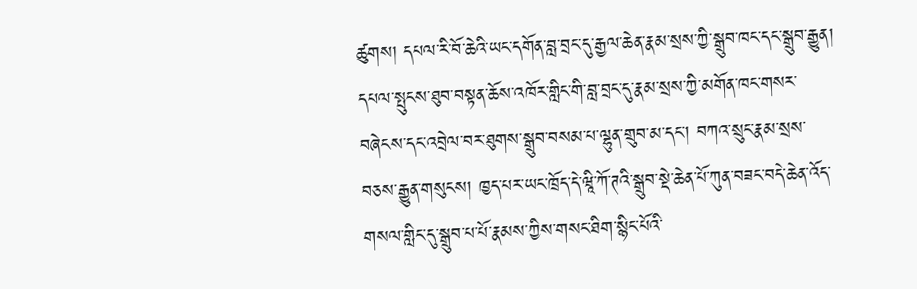ཚུགས། དཔལ་རི་བོ་ཆེའི་ཡང་དགོན་བླ་བྲང་དུ་རྒྱལ་ཆེན་རྣམ་སྲས་ཀྱི་སྒྲུབ་ཁང་དང་སྒྲུབ་རྒྱུན། དཔལ་སྤུངས་ཐུབ་བསྟན་ཆོས་འཁོར་གླིང་གི་བླ་བྲང་དུ་རྣམ་སྲས་ཀྱི་མགོན་ཁང་གསར་བཞེངས་དང་འབྲེལ་བར་ཐུགས་སྒྲུབ་བསམ་པ་ལྷུན་གྲུབ་མ་དང་། བཀའ་སྲུང་རྣམ་སྲས་བཅས་རྒྱུན་གསུངས། ཁྱད་པར་ཡང་ཁྲོད་དེ་ཝཱི་ཀོ་ཊའི་སྒྲུབ་སྡེ་ཆེན་པོ་ཀུན་བཟང་བདེ་ཆེན་འོད་གསལ་གླིང་དུ་སྒྲུབ་པ་པོ་རྣམས་ཀྱིས་གསང་ཐིག་སྙིང་པོའི་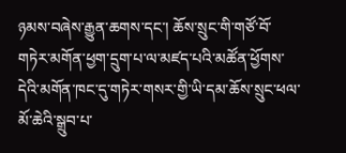ཉམས་བཞེས་རྒྱུན་ཆགས་དང་། ཆོས་སྲུང་གི་གཙོ་བོ་གཏེར་མགོན་ཕྱག་དྲུག་པ་ལ་མཛད་པའི་མཚོན་ཕྱོགས་དེའི་མགོན་ཁང་དུ་གཏེར་གསར་གྱི་ཡི་དམ་ཆོས་སྲུང་ཕལ་མོ་ཆེའི་སྒྲུབ་པ་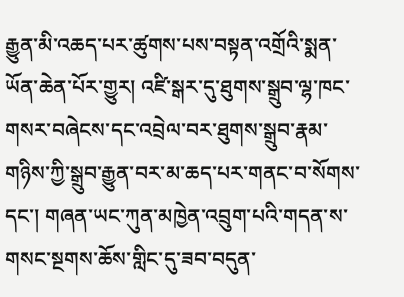རྒྱུན་མི་འཆད་པར་ཚུགས་པས་བསྟན་འགྲོའི་སྨན་ཡོན་ཆེན་པོར་གྱུར། འཛི་སྒར་དུ་ཐུགས་སྒྲུབ་ལྷ་ཁང་གསར་བཞེངས་དང་འབྲེལ་བར་ཐུགས་སྒྲུབ་རྣམ་གཉིས་ཀྱི་སྒྲུབ་རྒྱུན་བར་མ་ཆད་པར་གནང་བ་སོགས་དང་། གཞན་ཡང་ཀུན་མཁྱེན་འབྲུག་པའི་གདན་ས་གསང་སྔགས་ཆོས་གླིང་དུ་ཟབ་བདུན་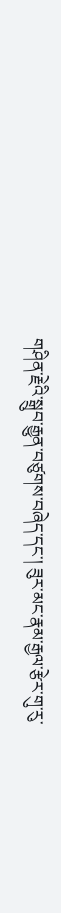གཤིན་རྗེའི་སྒྲུབ་རྒྱུན་བཙུགས་བཞེད་དང་། ཟུར་མང་རྣམ་རྒྱལ་རྩེར་གུ་རུ་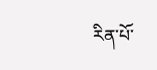རིན་པོ་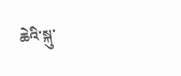ཆེའི་སྐུ་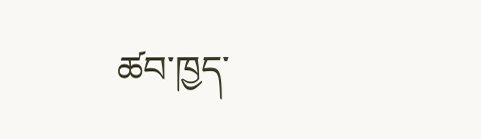ཚབ་ཁྱད་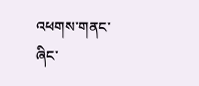འཕགས་གནང་ཞིང་